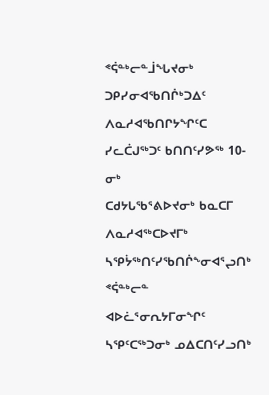ᕝᕌᓐᒃᓕᓐᒨᖓᔪᓂᒃ ᑐᑭᓯᓂᐊᖃᑎᒌᒃᑐᐃᑦ ᐱᓇᓱᐊᖃᑎᒋᔭᖏᑦᑕ ᓯᓚᑖᒍᖅᑐᑦ ᑲᑎᑎᑦᓯᕗᖅ 10-ᓂᒃ
ᑕᑯᔭᒐᖃᕐᕕᐅᔪᓂᒃ ᑲᓇᑕᒥ ᐱᓇᓱᐊᖅᑕᐅᔪᒥᒃ ᓴᕿᔮᖅᑎᑦᓯᖃᑎᒌᖕᓂᐊᕐᖢᑎᒃ ᕝᕌᓐᒃᓕᓐ
ᐊᐅᓛᕐᓂᕆᔭᒥᓂᖏᑦ ᓴᕿᑦᑕᖅᑐᓂᒃ ᓄᐃᑕᑎᑦᓯᓗᑎᒃ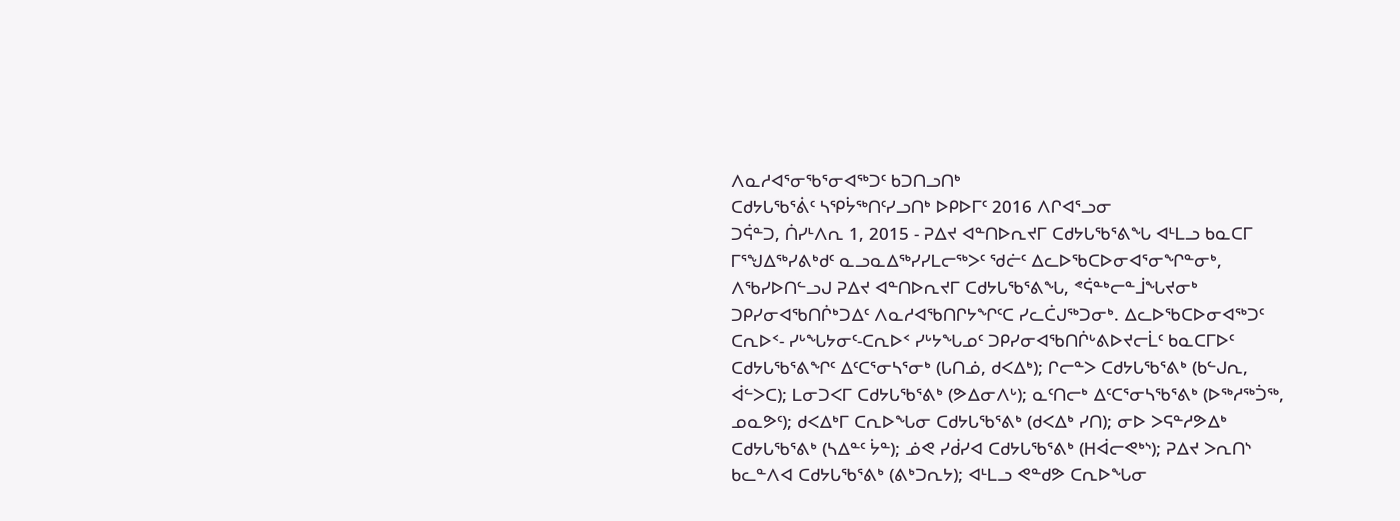ᐱᓇᓱᐊᕐᓂᖃᕐᓂᐊᖅᑐᑦ ᑲᑐᑎᓗᑎᒃ
ᑕᑯᔭᒐᖃᕐᕖᑦ ᓴᕿᔮᖅᑎᑦᓯᓗᑎᒃ ᐅᑭᐅᒥᑦ 2016 ᐱᒋᐊᕐᓗᓂ
ᑐᕌᓐᑐ, ᑏᓯᒻᐱᕆ 1, 2015 - ᕈᐃᔪ ᐊᓐᑎᐅᕆᔪᒥ ᑕᑯᔭᒐᖃᕐᕕᖓ ᐊᒻᒪᓗ ᑲᓇᑕᒥ ᒥᕐᖑᐃᖅᓯᕕᒃᑯᑦ ᓇᓗᓇᐃᖅᓯᓯᒪᓕᖅᐳᑦ ᖁᓖᑦ ᐃᓚᐅᖃᑕᐅᓂᐊᕐᓂᖏᓐᓂᒃ, ᐱᖃᓯᐅᑎᓪᓗᒍ ᕈᐃᔪ ᐊᓐᑎᐅᕆᔪᒥ ᑕᑯᔭᒐᖃᕐᕕᖓ, ᕝᕌᓐᒃᓕᓐᒨᖓᔪᓂᒃ ᑐᑭᓯᓂᐊᖃᑎᒌᒃᑐᐃᑦ ᐱᓇᓱᐊᖃᑎᒋᔭᖏᑦᑕ ᓯᓚᑖᒍᖅᑐᓂᒃ. ᐃᓚᐅᖃᑕᐅᓂᐊᖅᑐᑦ ᑕᕆᐅᑉ- ᓯᒡᖓᔭᓂᑦ-ᑕᕆᐅᑉ ᓯᒡᔭᖓᓄᑦ ᑐᑭᓯᓂᐊᖃᑎᒌᒡᕕᐅᔪᓕᒫᑦ ᑲᓇᑕᒥᐅᑦ ᑕᑯᔭᒐᖃᕐᕕᖏᑦ ᐃᑦᑕᕐᓂᓴᕐᓂᒃ (ᒐᑎᓅ, ᑯᐸᐃᒃ); ᒋᓕᓐᐳ ᑕᑯᔭᒐᖃᕐᕕᒃ (ᑲᓪᒍᕆ, ᐋᓪᐳᑕ); ᒪᓂᑐᐸᒥ ᑕᑯᔭᒐᖃᕐᕕᒃ (ᕗᐃᓂᐱᒡ); ᓇᑦᑎᓕᒃ ᐃᑦᑕᕐᓂᓴᖃᕐᕕᒃ (ᐅᖅᓱᖅᑑᖅ, ᓄᓇᕗᑦ); ᑯᐸᐃᒃᒥ ᑕᕆᐅᖓᓂ ᑕᑯᔭᒐᖃᕐᕕᒃ (ᑯᐸᐃᒃ ᓯᑎ); ᓂᐅ ᐳᕋᓐᓱᕗᐃᒃ ᑕᑯᔭᒐᖃᕐᕕᒃ (ᓴᐃᓐᑦ ᔮᓐ); ᓅᕙ ᓯᑰᓯᐊ ᑕᑯᔭᒐᖃᕐᕕᒃ (ᕼᐋᓕᕙᒃᔅ); ᕈᐃᔪ ᐳᕆᑎᔅ ᑲᓚᓐᐱᐊ ᑕᑯᔭᒐᖃᕐᕕᒃ (ᕕᒃᑐᕆᔭ); ᐊᒻᒪᓗ ᕙᓐᑯᕗ ᑕᕆᐅᖓᓂ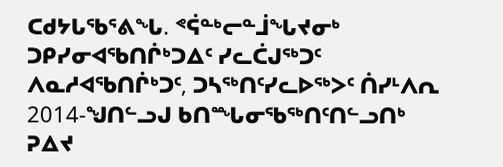ᑕᑯᔭᒐᖃᕐᕕᖓ. ᕝᕌᓐᒃᓕᓐᒨᖓᔪᓂᒃ ᑐᑭᓯᓂᐊᖃᑎᒌᒃᑐᐃᑦ ᓯᓚᑖᒍᖅᑐᑦ ᐱᓇᓱᐊᖃᑎᒌᒃᑐᑦ, ᑐᓴᖅᑎᑦᓯᓚᐅᖅᐳᑦ ᑏᓯᒻᐱᕆ 2014-ᖑᑎᓪᓗᒍ ᑲᑎᙵᓂᖃᖅᑎᑦᑎᓪᓗᑎᒃ ᕈᐃᔪ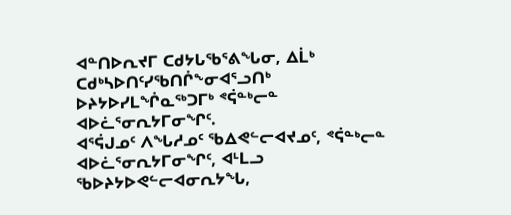ᐊᓐᑎᐅᕆᔪᒥ ᑕᑯᔭᒐᖃᕐᕕᖓᓂ, ᐃᒫᒃ ᑕᑯᒃᓴᐅᑎᑦᓯᖃᑎᒌᖕᓂᐊᕐᓗᑎᒃ ᐅᔨᔭᐅᓯᒪᖐᓇᖅᑐᒥᒃ ᕝᕌᓐᒃᓕᓐ ᐊᐅᓛᕐᓂᕆᔭᒥᓂᖏᑦ.
ᐊᕐᕌᒍᓄᑦ ᐱᖓᓱᓄᑦ ᖃᐃᕙᓪᓕᐊᔪᓄᑦ, ᕝᕌᓐᒃᓕᓐ ᐊᐅᓛᕐᓂᕆᔭᒥᓂᖏᑦ, ᐊᒻᒪᓗ ᖃᐅᔨᔭᐅᕙᓪᓕᐊᓂᕆᔭᖓ,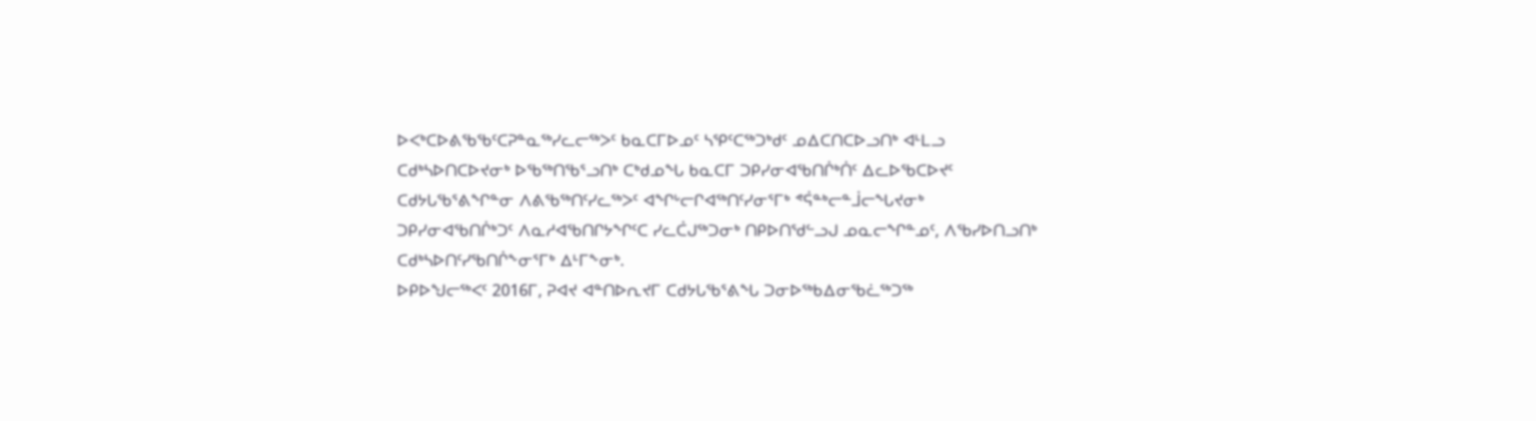ᐅᐸᒃᑕᐅᕕᖃᖃᑦᑕᕈᓐᓇᖅᓯᓚᓕᖅᐳᑦ ᑲᓇᑕᒥᐅᓄᑦ ᓴᕿᑦᑕᖅᑐᒃᑯᑦ ᓄᐃᑕᑎᑕᐅᓗᑎᒃ ᐊᒻᒪᓗ ᑕᑯᒃᓴᐅᑎᑕᐅᔪᓂᒃ ᐅᖃᖅᑎᖃᕐᓗᑎᒃ ᑕᒃᑯᓄᖓ ᑲᓇᑕᒥ ᑐᑭᓯᓂᐊᖃᑎᒌᒃᑏᑦ ᐃᓚᐅᖃᑕᐅᔪᑦ ᑕᑯᔭᒐᖃᕐᕕᖏᓐᓂ ᐱᕕᖃᖅᑎᑦᓯᓚᖅᐳᑦ ᐊᖏᒡᓕᒋᐊᖅᑎᑦᓯᓂᕐᒥᒃ ᕝᕌᓐᒃᓕᓐᒨᓕᖓᔪᓂᒃ ᑐᑭᓯᓂᐊᖃᑎᒌᒃᑐᑦ ᐱᓇᓱᐊᖃᑎᒋᔭᖏᑦᑕ ᓯᓚᑖᒍᖅᑐᓂᒃ ᑎᑭᐅᑎᖁᓪᓗᒍ ᓄᓇᓕᖏᓐᓄᑦ, ᐱᖃᓯᐅᑎᓗᑎᒃ ᑕᑯᒃᓴᐅᑎᑦᓯᖃᑎᒌᖕᓂᕐᒥᒃ ᐃᒻᒥᖕᓂᒃ.
ᐅᑭᐅᖑᓕᖅᐸᑦ 2016ᒥ, ᕈᐊᔪ ᐊᓐᑎᐅᕆᔪᒥ ᑕᑯᔭᒐᖃᕐᕕᖓ ᑐᓂᐅᖅᑲᐃᓂᖃᓛᖅᑐᖅ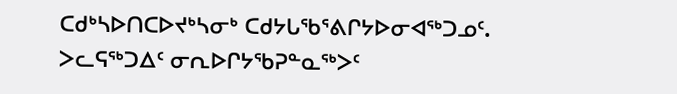ᑕᑯᒃᓴᐅᑎᑕᐅᔪᒃᓴᓂᒃ ᑕᑯᔭᒐᖃᕐᕕᒋᔭᐅᓂᐊᖅᑐᓄᑦ. ᐳᓚᕋᖅᑐᐃᑦ ᓂᕆᐅᒋᔭᖃᕈᓐᓇᖅᐳᑦ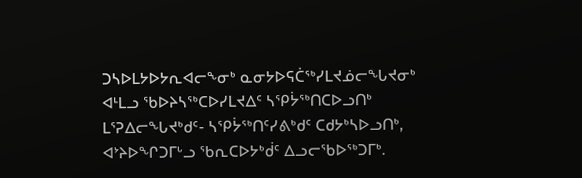ᑐᓴᐅᒪᔭᐅᔭᕆᐊᓕᖕᓂᒃ ᓇᓂᔭᐅᕋᑖᖅᓯᒪᔪᓅᓕᖓᔪᓂᒃ ᐊᒻᒪᓗ ᖃᐅᔨᓴᖅᑕᐅᓯᒪᔪᐃᑦ ᓴᕿᔮᖅᑎᑕᐅᓗᑎᒃ ᒪᕐᕈᐃᓕᖓᔪᒃᑯᑦ- ᓴᕿᔮᖅᑎᑦᓯᕕᒃᑯᑦ ᑕᑯᔭᒃᓴᐅᓗᑎᒃ, ᐊᔾᔨᐅᖏᑐᒥᒡᓗ ᖃᕆᑕᐅᔭᒃᑰᑦ ᐃᓗᓕᖃᐅᖅᑐᒥᒃ.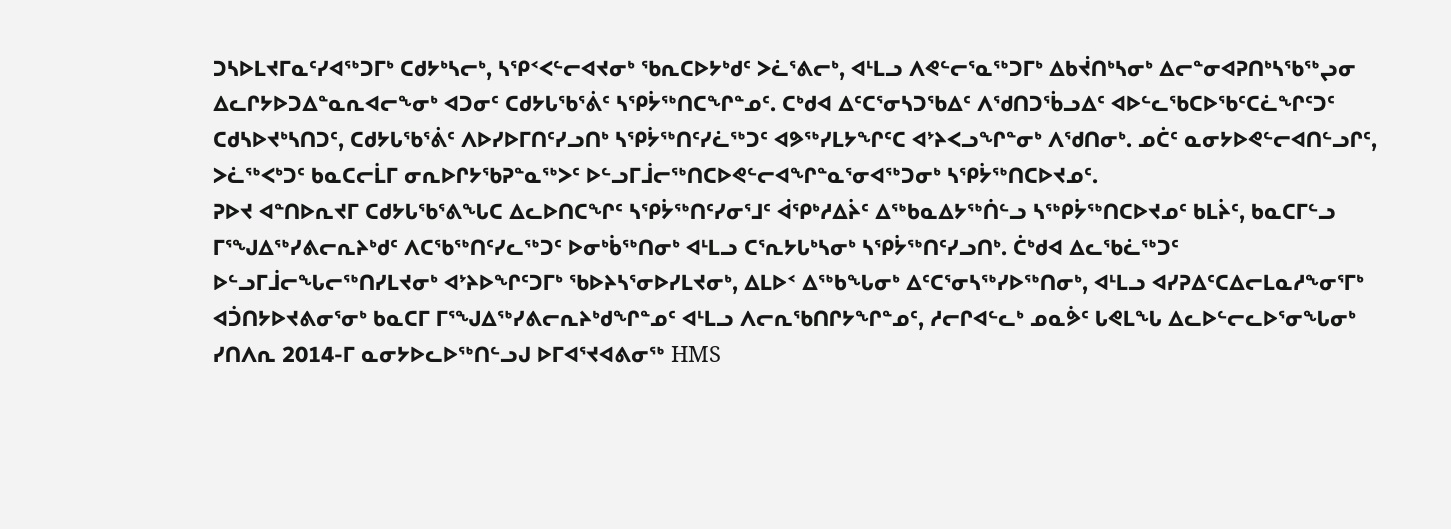ᑐᓴᐅᒪᔪᒥᓇᑦᓯᐊᖅᑐᒥᒃ ᑕᑯᔭᒃᓴᓕᒃ, ᓴᕿᑉᐸᓪᓕᐊᔪᓂᒃ ᖃᕆᑕᐅᔭᒃᑯᑦ ᐳᓛᕐᕕᓕᒃ, ᐊᒻᒪᓗ ᐱᕙᓪᓕᕐᓇᖅᑐᒥᒃ ᐃᑲᔫᑎᒃᓴᓂᒃ ᐃᓕᓐᓂᐊᕈᑎᒃᓴᖃᖅᖢᓂ ᐃᓚᒋᔭᐅᑐᐃᓐᓇᕆᐊᓕᖕᓂᒃ ᐊᑐᓂᑦ ᑕᑯᔭᒐᖃᕐᕖᑦ ᓴᕿᔮᖅᑎᑕᖏᓐᓄᑦ. ᑕᒃᑯᐊ ᐃᑦᑕᕐᓂᓴᑐᖃᐃᑦ ᐱᖁᑎᑐᖄᓗᐃᑦ ᐊᐅᓪᓚᖃᑕᐅᖃᑦᑕᓛᖏᑦᑐᑦ ᑕᑯᓴᐅᔪᒃᓴᑎᑐᑦ, ᑕᑯᔭᒐᖃᕐᕖᑦ ᐱᐅᓯᐅᒥᑎᑦᓯᓗᑎᒃ ᓴᕿᔮᖅᑎᑦᓯᓛᖅᑐᑦ ᐊᕗᖅᓯᒪᔭᖏᑦᑕ ᐊᔾᔨᐸᓗᖏᓐᓂᒃ ᐱᖁᑎᓂᒃ. ᓄᑖᑦ ᓇᓂᔭᐅᕙᓪᓕᐊᑎᓪᓗᒋᑦ, ᐳᓛᖅᐸᒃᑐᑦ ᑲᓇᑕᓕᒫᒥ ᓂᕆᐅᒋᔭᖃᕈᓐᓇᖅᐳᑦ ᐅᓪᓗᒥᒨᓕᖅᑎᑕᐅᕙᓪᓕᐊᖏᓐᓇᕐᓂᐊᖅᑐᓂᒃ ᓴᕿᔮᖅᑎᑕᐅᔪᓄᑦ.
ᕈᐅᔪ ᐊᓐᑎᐅᕆᔪᒥ ᑕᑯᔭᒐᖃᕐᕕᖓᑕ ᐃᓚᐅᑎᑕᖏᑦ ᓴᕿᔮᖅᑎᑦᓯᓂᕐᒧᑦ ᐋᕿᒃᓱᐃᔩᑦ ᐃᖅᑲᓇᐃᔭᖅᑏᓪᓗ ᓴᖅᑭᔮᖅᑎᑕᐅᔪᓄᑦ ᑲᒪᔩᑦ, ᑲᓇᑕᒥᓪᓗ ᒥᕐᖑᐃᖅᓯᕕᓕᕆᔨᒃᑯᑦ ᐱᑕᖃᖅᑎᑦᓯᓚᖅᑐᑦ ᐅᓂᒃᑳᖅᑎᓂᒃ ᐊᒻᒪᓗ ᑕᕐᕆᔭᒐᒃᓴᓂᒃ ᓴᕿᔮᖅᑎᑦᓯᓗᑎᒃ. ᑖᒃᑯᐊ ᐃᓚᖃᓛᖅᑐᑦ ᐅᓪᓗᒥᒨᓕᖓᓕᖅᑎᓯᒪᔪᓂᒃ ᐊᔾᔨᐅᖏᑦᑐᒥᒃ ᖃᐅᔨᓴᕐᓂᐅᓯᒪᔪᓂᒃ, ᐃᒪᐅᑉ ᐃᖅᑲᖓᓂᒃ ᐃᑦᑕᕐᓂᓴᖅᓯᐅᖅᑎᓂᒃ, ᐊᒻᒪᓗ ᐊᓯᕈᐃᑦᑕᐃᓕᒪᓇᓱᖕᓂᕐᒥᒃ ᐊᑑᑎᔭᐅᔪᕕᓂᕐᓂᒃ ᑲᓇᑕᒥ ᒥᕐᖑᐃᖅᓯᕕᓕᕆᔨᒃᑯᖏᓐᓄᑦ ᐊᒻᒪᓗ ᐱᓕᕆᖃᑎᒋᔭᖏᓐᓄᑦ, ᓱᓕᒋᐊᓪᓚᒃ ᓄᓇᕘᑦ ᒐᕙᒪᖓ ᐃᓚᐅᓪᓕᓚᐅᕐᓂᖓᓂᒃ ᓯᑎᐱᕆ 2014-ᒥ ᓇᓂᔭᐅᓚᐅᖅᑎᓪᓗᒍ ᐅᒥᐊᕐᔪᐊᕕᓂᖅ HMS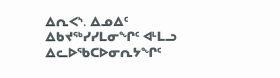ᐃᕆᐸᔅ. ᐃᓄᐃᑦ ᐃᑲᔪᖅᓯᓯᒪᓂᖏᑦ ᐊᒻᒪᓗ ᐃᓚᐅᖃᑕᐅᓂᕆᔭᖏᑦ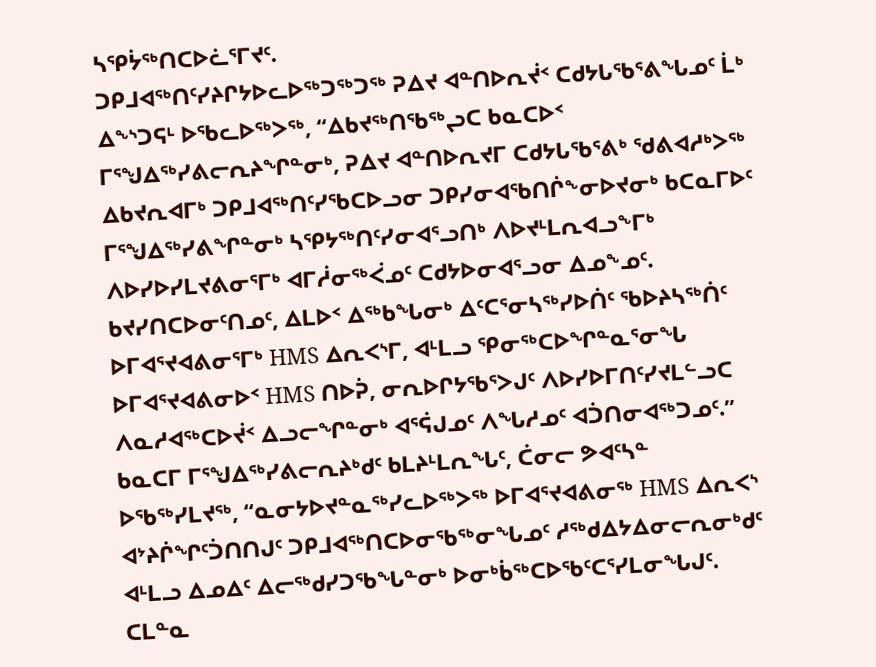ᓴᕿᔮᖅᑎᑕᐅᓛᕐᒥᔪᑦ.
ᑐᑭᒧᐊᖅᑎᑦᓯᔨᒋᔭᐅᓚᐅᖅᑐᖅᑐᖅ ᕈᐃᔪ ᐊᓐᑎᐅᕆᔫᑉ ᑕᑯᔭᒐᖃᕐᕕᖓᓄᑦ ᒫᒃ ᐃᖕᔅᑐᕋᒻ ᐅᖃᓚᐅᖅᐳᖅ, “ᐃᑲᔪᖅᑎᖃᖅᖢᑕ ᑲᓇᑕᐅᑉ ᒥᕐᖑᐃᖅᓯᕕᓕᕆᔨᖏᓐᓂᒃ, ᕈᐃᔪ ᐊᓐᑎᐅᕆᔪᒥ ᑕᑯᔭᒐᖃᕐᕕᒃ ᖁᕕᐊᓱᒃᐳᖅ ᐃᑲᔪᕆᐊᒥᒃ ᑐᑭᒧᐊᖅᑎᑦᓯᖃᑕᐅᓗᓂ ᑐᑭᓯᓂᐊᖃᑎᒌᖕᓂᐅᔪᓂᒃ ᑲᑕᓇᒥᐅᑦ ᒥᕐᖑᐃᖅᓯᕕᖏᓐᓂᒃ ᓴᕿᔭᖅᑎᑦᓯᓂᐊᕐᓗᑎᒃ ᐱᐅᔪᒻᒪᕆᐊᓗᖕᒥᒃ ᐱᐅᓯᐅᓯᒪᔪᕕᓂᕐᒥᒃ ᐊᒥᓲᓂᖅᐹᓄᑦ ᑕᑯᔭᐅᓂᐊᕐᓗᓂ ᐃᓄᖕᓄᑦ. ᑲᔪᓯᑎᑕᐅᓂᑦᑎᓄᑦ, ᐃᒪᐅᑉ ᐃᖅᑲᖓᓂᒃ ᐃᑦᑕᕐᓂᓴᖅᓯᐅᑏᑦ ᖃᐅᔨᓴᖅᑏᑦ ᐅᒥᐊᕐᔪᐊᕕᓂᕐᒥᒃ HMS ᐃᕆᐸᔅᒥ, ᐊᒻᒪᓗ ᕿᓂᖅᑕᐅᖏᓐᓇᕐᓂᖓ ᐅᒥᐊᕐᔪᐊᕕᓂᐅᑉ HMS ᑎᐅᕉ, ᓂᕆᐅᒋᔭᖃᕐᐳᒍᑦ ᐱᐅᓯᐅᒥᑎᑦᓯᔪᒪᓪᓗᑕ ᐱᓇᓱᐊᖅᑕᐅᔫᑉ ᐃᓗᓕᖏᓐᓂᒃ ᐊᕐᕌᒍᓄᑦ ᐱᖓᓱᓄᑦ ᐊᑑᑎᓂᐊᖅᑐᓄᑦ.”
ᑲᓇᑕᒥ ᒥᕐᖑᐃᖅᓯᕕᓕᕆᔨᒃᑯᑦ ᑲᒪᔨᒻᒪᕆᖓᑦ, ᑖᓂᓕ ᕗᐊᑦᓴᓐ ᐅᖃᖅᓯᒪᔪᖅ, “ᓇᓂᔭᐅᔪᓐᓇᖅᓯᓚᐅᖅᐳᖅ ᐅᒥᐊᕐᔪᐊᕕᓂᖅ HMS ᐃᕆᐸᔅ ᐊᔾᔨᒌᖏᑦᑑᑎᑎᒍᑦ ᑐᑭᒧᐊᖅᑎᑕᐅᓂᖃᖅᓂᖓᓄᑦ ᓱᖅᑯᐃᔭᐃᓂᓕᕆᓂᒃᑯᑦ ᐊᒻᒪᓗ ᐃᓄᐃᑦ ᐃᓕᖅᑯᓯᑐᖃᖓᓐᓂᒃ ᐅᓂᒃᑳᖅᑕᐅᖃᑦᑕᕐᓯᒪᓂᖓᒍᑦ. ᑕᒪᓐᓇ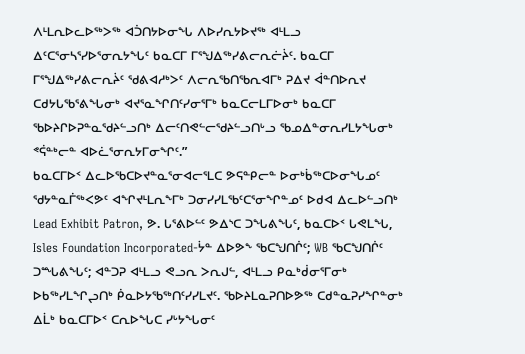ᐱᒻᒪᕆᐅᓚᐅᖅᐳᖅ ᐊᑑᑎᔭᐅᓂᖓ ᐱᐅᓯᕆᔭᐅᔪᖅ ᐊᒻᒪᓗ ᐃᑦᑕᕐᓂᓴᕐᓯᐅᕐᓂᕆᔭᖓᑦ ᑲᓇᑕᒥ ᒥᕐᖑᐃᖅᓯᕕᓕᕆᓖᔩᑦ. ᑲᓇᑕᒥ ᒥᕐᖑᐃᖅᓯᕕᓕᕆᔩᑦ ᖁᕕᐊᓱᒃᐳᑦ ᐱᓕᕆᖃᑎᖃᕆᐊᒥᒃ ᕈᐃᔪ ᐋᓐᑎᐅᕆᔪ ᑕᑯᔭᒐᖃᕐᕕᖓᓂᒃ ᐊᔪᕐᓇᖏᑎᑦᓯᓂᕐᒥᒃ ᑲᓇᑕᓕᒪᒥᐅᓂᒃ ᑲᓇᑕᒥ ᖃᐅᔨᒋᐅᕈᓐᓇᖁᔨᓪᓗᑎᒃ ᐃᓕᑦᑎᕙᓪᓕᖁᔨᓪᓗᑎᒡᓗ ᖃᓄᐃᓐᓂᕆᓯᒪᔭᖓᓂᒃ ᕝᕌᓐᒃᓕᓐ ᐊᐅᓛᕐᓂᕆᔭᒥᓂᖏᑦ.”
ᑲᓇᑕᒥᐅᑉ ᐃᓚᐅᖃᑕᐅᔪᓐᓇᕐᓂᐊᓕᕐᒪᑕ ᕗᕋᓐᑭᓕᓐ ᐅᓂᒃᑳᖅᑕᐅᓂᖓᓄᑦ ᖁᔭᓐᓇᒦᖅᐸᕗᑦ ᐊᖏᔪᒻᒪᕆᖕᒥᒃ ᑐᓂᓯᓯᒪᖃᑦᑕᕐᓂᖏᓐᓄᑦ ᐅᑯᐊ ᐃᓚᐅᓪᓗᑎᒃ Lead Exhibit Patron, ᕗ. ᒐᕐᕕᐅᓪᑦ ᕗᐃᔅᑕ ᑐᖓᕕᖓᑦ, ᑲᓇᑕᐅᑉ ᒐᕙᒪᖓ, Isles Foundation Incorporated-ᔮᓐ ᐃᐅᕗᖕ ᖃᑕᖑᑎᒌᑦ; WB ᖃᑕᖑᑎᒌᑦ ᑐᙵᕕᖓᑦ; ᐊᓐᑐᕈ ᐊᒻᒪᓗ ᕙᓗᕆ ᐳᕆᒍᓪ, ᐊᒻᒪᓗ ᑭᓇᒃᑰᓂᕐᒥᓂᒃ ᐅᑲᖅᓯᒪᖏᖢᑎᒃ ᑮᓇᐅᔭᖃᖅᑎᑦᓯᓯᒪᔪᑦ. ᖃᐅᔨᒪᓇᕈᑎᐅᕗᖅ ᑕᑯᓐᓇᕈᓯᖏᓐᓂᒃ ᐃᒫᒃ ᑲᓇᑕᒥᐅᑉ ᑕᕆᐅᖓᑕ ᓯᒡᔭᖓᓂᑦ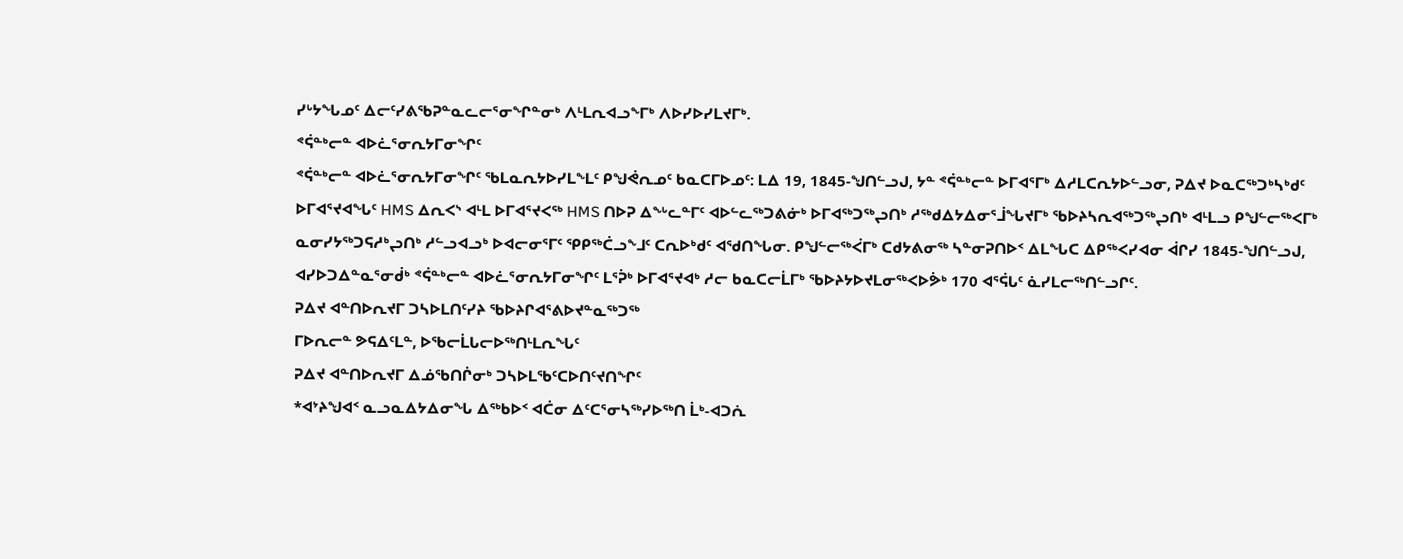ᓯᒡᔭᖓᓄᑦ ᐃᓕᑦᓯᕕᖃᕈᓐᓇᓚᓕᕐᓂᖏᓐᓂᒃ ᐱᒻᒪᕆᐊᓗᖕᒥᒃ ᐱᐅᓯᐅᓯᒪᔪᒥᒃ.
ᕝᕌᓐᒃᓕᓐ ᐊᐅᓛᕐᓂᕆᔭᒥᓂᖏᑦ
ᕝᕌᓐᒃᓕᓐ ᐊᐅᓛᕐᓂᕆᔭᒥᓂᖏᑦ ᖃᒪᓇᕆᔭᐅᓯᒪᖕᒪᑦ ᑭᖑᕚᕆᓄᑦ ᑲᓇᑕᒥᐅᓄᑦ: ᒪᐃ 19, 1845-ᖑᑎᓪᓗᒍ, ᔭᓐ ᕝᕌᓐᒃᓕᓐ ᐅᒥᐊᕐᒥᒃ ᐃᓱᒪᑕᕆᔭᐅᓪᓗᓂ, ᕈᐃᔪ ᐅᓇᑕᖅᑐᒃᓴᒃᑯᑦ ᐅᒥᐊᕐᔪᐊᖓᑦ HMS ᐃᕆᐸᔅ ᐊᒻᒪ ᐅᒥᐊᕐᔪᐸᖅ HMS ᑎᐅᕈ ᐃᖕᒡᓚᓐᒥᑦ ᐊᐅᓪᓚᖅᑐᕕᓃᒃ ᐅᒥᐊᖅᑐᖅᖢᑎᒃ ᓱᖅᑯᐃᔭᐃᓂᕐᒨᖓᔪᒥᒃ ᖃᐅᔨᓴᕆᐊᖅᑐᖅᖢᑎᒃ ᐊᒻᒪᓗ ᑭᖑᓪᓕᖅᐸᒥᒃ ᓇᓂᓯᔭᖅᑐᕋᓱᒃᖢᑎᒃ ᓱᓪᓗᐊᓗᒃ ᐅᐊᓕᓂᕐᒥᑦ ᕿᑭᖅᑖᓗᖕᒧᑦ ᑕᕆᐅᒃᑯᑦ ᐊᖁᑎᖓᓂ. ᑭᖑᓪᓕᖅᐹᒥᒃ ᑕᑯᔭᕕᓂᖅ ᓴᓐᓂᕈᑎᐅᑉ ᐃᒪᖓᑕ ᐃᑭᖅᐸᓯᐊᓂ ᐋᒋᓯ 1845-ᖑᑎᓪᓗᒍ, ᐊᓯᐅᑐᐃᓐᓇᕐᓂᑰᒃ ᕝᕌᓐᒃᓕᓐ ᐊᐅᓛᕐᓂᕆᔭᒥᓂᖏᑦ ᒪᕐᕉᒃ ᐅᒥᐊᕐᔪᐊᒃ ᓱᓕ ᑲᓇᑕᓕᒫᒥᒃ ᖃᐅᔨᔭᐅᔪᒪᓂᖅᐸᐅᕘᒃ 170 ᐊᕐᕌᒐᑦ ᓈᓯᒪᓕᖅᑎᓪᓗᒋᑦ.
ᕈᐃᔪ ᐊᓐᑎᐅᕆᔪᒥ ᑐᓴᐅᒪᑎᑦᓯᔨ ᖃᐅᔨᒋᐊᕐᕕᐅᔪᓐᓇᖅᑐᖅ
ᒥᐅᕆᓕᓐ ᕗᕋᐃᑦᒪᓐ, ᐅᖃᓕᒫᒐᓕᐅᖅᑎᒻᒪᕆᖓᑦ
ᕈᐃᔪ ᐊᓐᑎᐅᕆᔪᒥ ᐃᓅᖃᑎᒌᓂᒃ ᑐᓴᐅᒪᖃᑦᑕᐅᑎᑦᔪᑎᖏᑦ
*ᐊᔾᔨᖑᐊᑉ ᓇᓗᓇᐃᔭᐃᓂᖓ ᐃᖅᑲᐅᑉ ᐊᑖᓂ ᐃᑦᑕᕐᓂᓴᖅᓯᐅᖅᑎ ᒫᒃ-ᐊᑐᕇ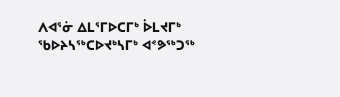ᐱᐊᕐᓃ ᐃᒪᕐᒥᐅᑕᒥᒃ ᐆᒪᔪᒥᒃ ᖃᐅᔨᓴᖅᑕᐅᔪᒃᓴᒥᒃ ᐊᕝᕗᖅᑐᖅ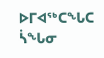ᐅᒥᐊᖅᑕᖓᑕ ᓵᖓᓂ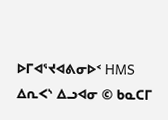ᐅᒥᐊᕐᔪᐊᕕᓂᐅᑉ HMS ᐃᕆᐸᔅ ᐃᓗᐊᓂ © ᑲᓇᑕᒥ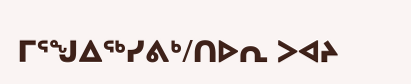ᒥᕐᖑᐃᖅᓯᕕᒃ/ᑎᐅᕆ ᐳᐊᔨ